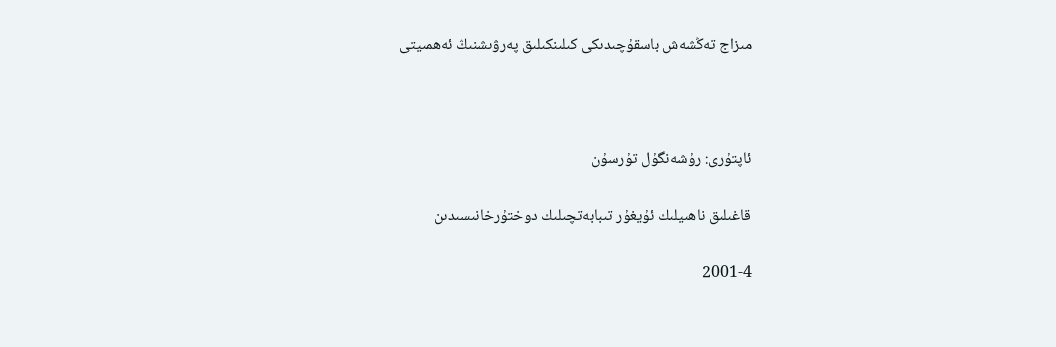مىزاج تەڭشەش باسقۇچىدىكى كىلىنكىلىق پەرۋىشنىڭ ئەھمىيتى



ئاپتۇرى: رۇشەنگۇل تۇرسۇن

قاغىلىق ناھىيلىك ئۇيغۇر تىبابەتچىلىك دوختۇرخانىسىدىن

2001-4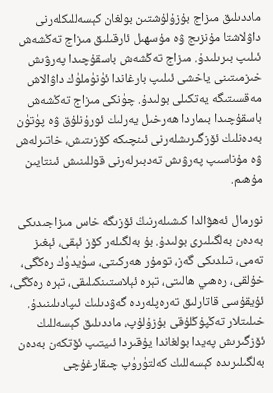ماددىلىق مىزاج بۇزۇلۇشتىن بولغان كېسەللىكلەرنى داۋلاشتا مۇنزىج ۋە مۇسھىل ئارقىلىق مىزاج تەڭشەش ئىلىپ بىرىلىدۇ. مىزاج تەڭشەش باسقۇچىدا پەرۋىش خىزمىتىنى ياخشى ئىلىپ بارغاندا ئۈنۈملۈك داۋالاش مەقسىتىگە يەتكىلى بولىدۇ. چۈنكى مىزاج تەڭشەش باسقۇچىدا بىماردا ھەرخىل يەرلىك ئورۇنلۇق ۋە پۈتۈن بەدەنلىك ئۆزگىرىشلەرنى ئىنچىكە كۆزىتىش، خاتىرلەش ۋە مۇناسىپ پەرۋىش تەدبىرلەرنى قوللىنىش ئىنتايىن مۇھىم.

نورمال ئەھۋالدا كىشىلەرنىڭ ئۆزىگە خاس مىزاجىدىكى بەدەن بەلگىلىرى بولىدۇ. بۇ بەلگىلەر كۆز ئېقى، ئېغىز تەمى، تىلدىكى گەز، تومۇر ھەركىتى، سۈيدۈك رەڭگى، خۇلقى، رەھىي ھالىتى، تېرە ئېلاستىنكىلىقى، تېرە رەڭگى، ئۇيقۇسى قاتارلىق تەرەپلەردە گەۋدىلىك ئىپادىلىنىدۇ. خىلىتلار تەڭپۇڭلۇقى بۇزۇلۇپ، ماددىلىق كېسەللىك ئۆزگىرىش پەيدا بولغاندا يۇقىردا ئىيتىپ ئۆتكەن بەدەن بەلگىلىرىدە كېسەللىك كەلتۈرۈپ چىقارغۇچى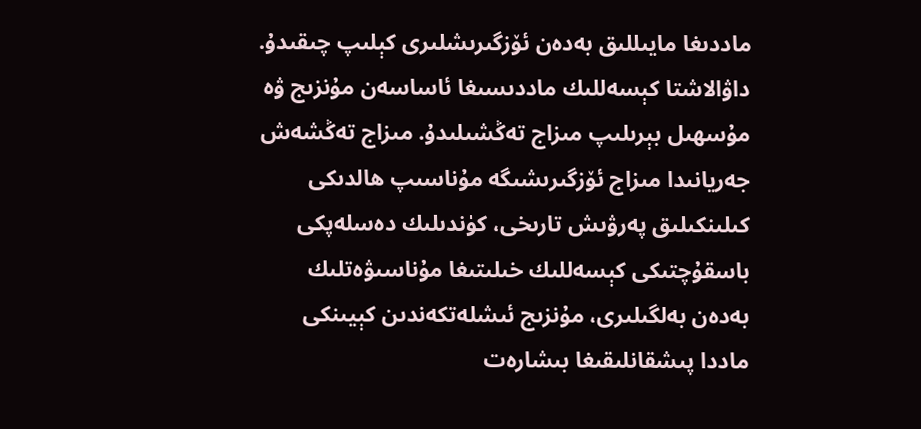ماددىغا مايىللىق بەدەن ئۆزگىرىشلىرى كېلىپ چىقىدۇ. داۋالاشتا كېسەللىك ماددىسىغا ئاساسەن مۇنزىج ۋە مۇسھىل بېرىلىپ مىزاج تەڭشىلىدۇ. مىزاج تەڭشەش جەريانىدا مىزاج ئۆزگىرىشىگە مۇناسىپ ھالدىكى كىلىنكىلىق پەرۋىش تارىخى، كۈندىلىك دەسلەپكى باسقۇچتىكى كېسەللىك خىلىتىغا مۇناسىۋەتلىك بەدەن بەلگىلىرى، مۇنزىج ئىشلەتكەندىن كېيىنكى ماددا پىشقانلىقىغا بىشارەت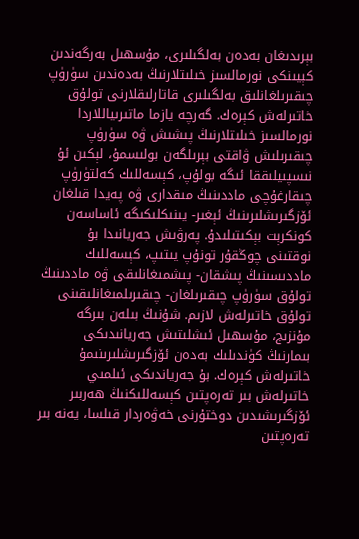بېرىدىغان بەدەن بەلگىلىرى، مۇسھىل بەرگەندىن كېيىنكى نورمالسىز خىلىتلارنىڭ بەدەندىن سۈرۈپ چىقىرىلغانلىق بەلگىلىرى قاتارلىقلارنى تولۇق خاتىرلەش كېرەك. گەرچە يازما ماتىرىياللاردا نورمالسىز خىلىتلارنىڭ پىشىش ۋە سۈرۈپ چىقىرىلىش ۋاقتى بېرىلگەن بولىسمۇ، لېكىن ئۇ نىسپىيلىققا ئىگە بولۇپ، كېسەللىك كەلتۈرۈپ چىقارغۇچى ماددىنىڭ مىقدارى ۋە پەيدا قىلغان ئۆزگىرىشلىرىنىڭ ئېغىر- يىنىكلىكىگە ئاساسەن كونكرېت بېكىتىلىدۇ. پەرۋىش جەريانىدا بۇ نوقتىنى چوڭقۇر تونۇپ يىتىپ، كېسەللىك ماددىسىنىڭ پىشقان- پىشمىغانلىقى ۋە ماددىنىڭ تولۇق سۈرۈپ چىقىرىلغان- چىقىرىلمىغانلىقىنى تولۇق خاتىرلەش لازىم. شۇنىڭ بىلەن بىرگە مۇنزىج، مۇسھىل ئىشلىتىش جەريانىدىكى بىمارنىڭ كۈندىلىك بەدەن ئۆزگىرىشلىرىنىمۇ خاتىرلەش كېرەك. بۇ جەرياندىكى ئىلمىي خاتىرلەش بىر تەرەپتىن كېسەللىكنىڭ ھەربىر ئۆزگىرىشىدىن دوختۇرنى خەۋەردار قىلسا، يەنە بىر تەرەپتىن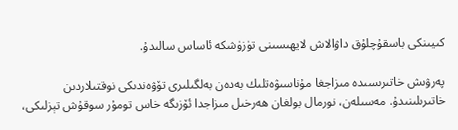كىيىنكى باسقۇچلۇق داۋالاش لايھىسىنى تۈزۈشكە ئاساس سالىدۇ.

پەرۋىش خاتىرىسىدە مىزاجغا مۇناسىۋەتلىك بەدەن بەلگىلىرى تۆۋەندىكى نوقتىلاردىن خاتىرىلىنىدۇ. مەسىلەن، نورمال بولغان ھەرخىل مىزاجدا ئۆزىگە خاس تومۇر سوقۇش تېزلىكى،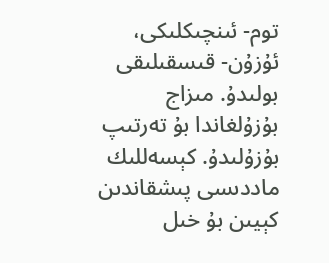توم- ئىنچىكلىكى، ئۇزۇن- قىسقىلىقى بولىدۇ. مىزاج بۇزۇلغاندا بۇ تەرتىپ بۇزۇلىدۇ. كېسەللىك ماددىسى پىشقاندىن كېيىن بۇ خىل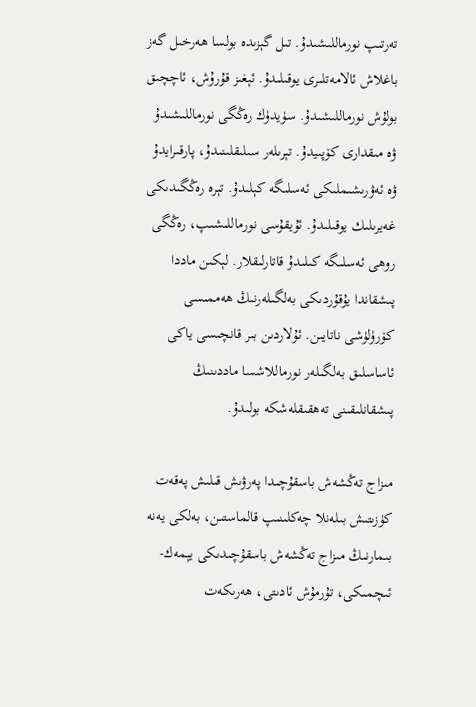تەرتىپ نورماللىشىدۇ. تىل گېزىدە بولسا ھەرخىل گەز باغلاش ئالامەتلىرى يوقىلىدۇ. ئېغىز قۇرۇش، ئاچچىق بولۇش نورماللىشىدۇ. سۈيدۈك رەڭگى نورماللىشىدۇ ۋە مىقدارى كۆپىيدۇ. تېرىلەر سىلىقلىنىدۇ، پارقىرايدۇ ۋە ئەۋرىشىملىكى ئەسلىگە كېلىدۇ. تېرە رەڭگىدىكى غەيرىلىك يوقىلىدۇ. ئۇيقۇسى نورماللىشىپ، رەڭگى روھى ئەسلىگە كىلىدۇ قاتارلىقلار. لېكىن ماددا پىشقاندا يۇقۇردىكى بەلگىلەرنىڭ ھەممىسى كۆرۈلۈشى ناتايىن. ئۇلاردىن بىر قانچىسى ياكى ئاساسلىق بەلگىلەر نورماللاشسا ماددىنىڭ پىشقانلىقىنى تەھقىقلەشكە بولىدۇ.

مىزاج تەڭشەش باسقۇچىدا پەرۋىش قىلىش پەقەت كۈزىتىش بىلەنلا چەكلىنىپ قالماستىن، بەلكى يەنە بىمارنىڭ مىزاج تەڭشەش باسقۇچىدىكى يېمەك- ئىچمىكى، تۇرمۇش ئادىتى، ھەرىكەت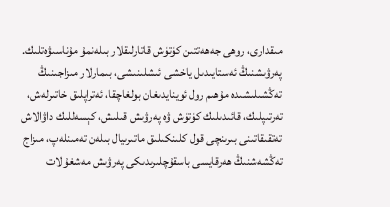مىقدارى، روھى جەھەتتىن كۈتۈش قاتارلىقلار بىلەنمۇ مۇناسىۋەتلىك. پەرۋىشنىڭ ئەستايىدىل ياخشى ئىشلىنىشى، بىمارلار مىزاجىنىڭ تەڭشىلىشىدە مۇھىم رول ئوينايدىغان بولغاچقا، ئەتراپلىق خاتىرلەش، تەرتىپلىك، قائىدىلىك كۈتۈش ۋە پەرۋىش قىلىش، كېسەللىك داۋالاش تەتقىقاتىنى بىرىنچى قول كلىنكىلىق ماتىرىيال بىلەن تەمىنلەپ، مىزاج تەڭشەشنىڭ ھەرقايسى باسقۇچلىرىدىكى پەرۋىش مەشغۇلات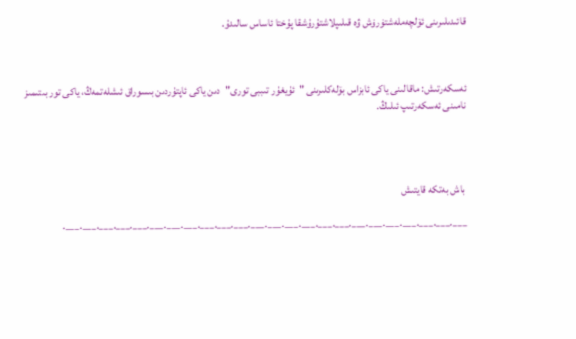قائىدىلىرىنى ئۆلچەملەشتۈرۈش ۋە قىلىپلاشتۇرۇشقا پۇختا ئاساس سالىدۇ.



ئەسكەرتىش: ماقالىنى ياكى ئابزاس بۆلەكلىرىنى "ئۇيغۇر تىببى تورى"دىن ياكى ئاپتۇردىن بىسوراق ئىشلەتمەڭ، ياكى تور بىتىمىز نامىنى ئەسكەرتىپ ئىلىڭ.




 باش بەتكە قايتىش

___.___.___.___.___.___.___.___.___.___.___.___.___.___.___.___.___.___.___.___.___.___.___.___.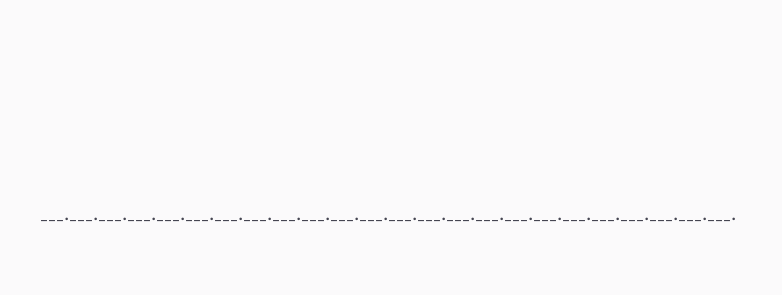___.___.___.___.___.___.___.___.___.___.___.___.___.___.___.___.___.___.___.___.___.___.___.___.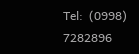Tel:  (0998) 7282896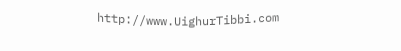http://www.UighurTibbi.com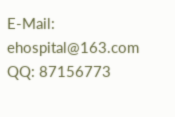E-Mail:   ehospital@163.com              QQ: 87156773